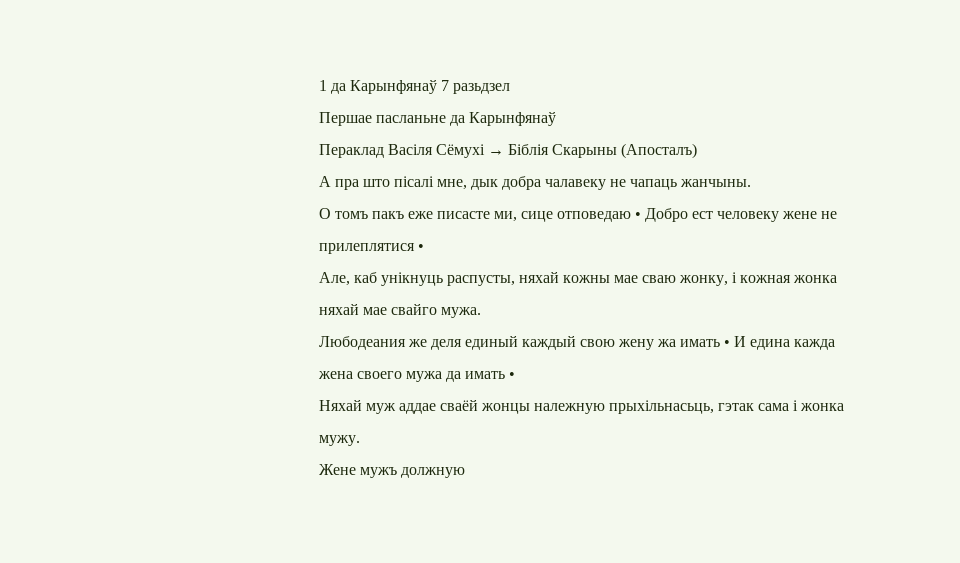1 да Карынфянаў 7 разьдзел
Першае пасланьне да Карынфянаў
Пераклад Васіля Сёмухі → Біблія Скарыны (Апосталъ)
А пра што пісалі мне, дык добра чалавеку не чапаць жанчыны.
О томъ пакъ еже писасте ми, сице отповедаю • Добро ест человеку жене не прилеплятися •
Але, каб унікнуць распусты, няхай кожны мае сваю жонку, і кожная жонка няхай мае свайго мужа.
Любодеания же деля единый каждый свою жену жа имать • И едина кажда жена своего мужа да имать •
Няхай муж аддае сваёй жонцы належную прыхільнасьць, гэтак сама і жонка мужу.
Жене мужъ должную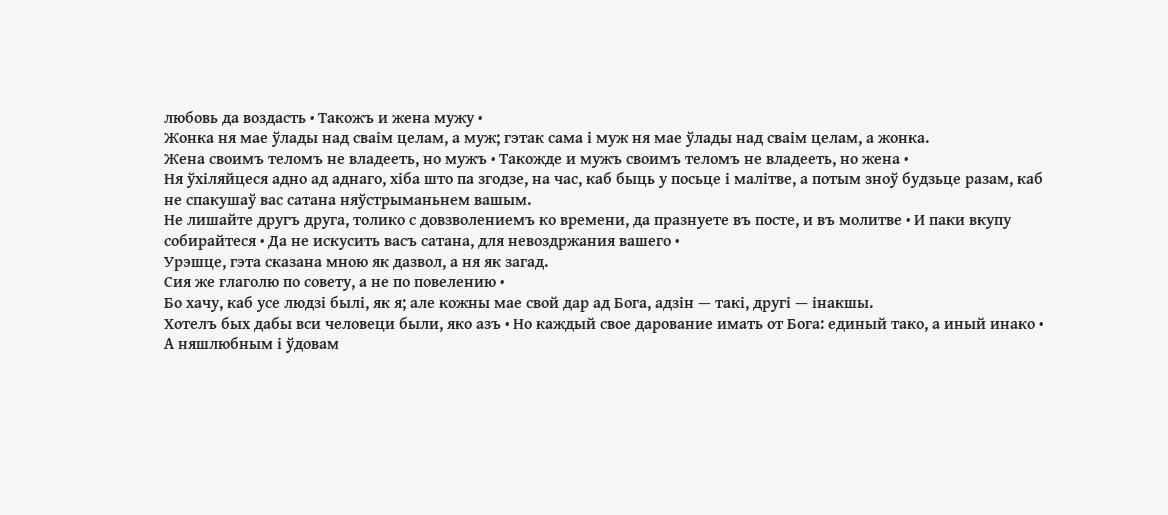любовь да воздасть • Такожъ и жена мужу •
Жонка ня мае ўлады над сваім целам, а муж; гэтак сама і муж ня мае ўлады над сваім целам, а жонка.
Жена своимъ теломъ не владееть, но мужъ • Такожде и мужъ своимъ теломъ не владееть, но жена •
Ня ўхіляйцеся адно ад аднаго, хіба што па згодзе, на час, каб быць у посьце і малітве, а потым зноў будзьце разам, каб не спакушаў вас сатана няўстрыманьнем вашым.
Не лишайте другъ друга, толико с довзволениемъ ко времени, да празнуете въ посте, и въ молитве • И паки вкупу собирайтеся • Да не искусить васъ сатана, для невоздржания вашего •
Урэшце, гэта сказана мною як дазвол, а ня як загад.
Сия же глаголю по совету, а не по повелению •
Бо хачу, каб усе людзі былі, як я; але кожны мае свой дар ад Бога, адзін — такі, другі — інакшы.
Хотелъ бых дабы вси человеци были, яко азъ • Но каждый свое дарование имать от Бога: единый тако, а иный инако •
А няшлюбным і ўдовам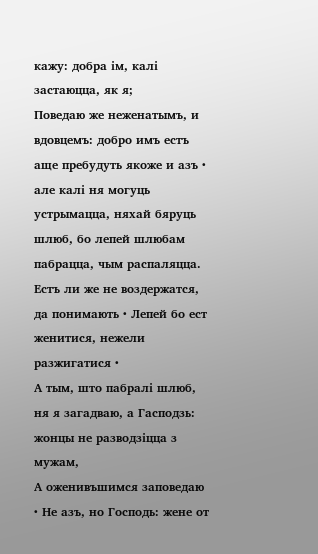кажу: добра ім, калі застаюцца, як я;
Поведаю же неженатымъ, и вдовцемъ: добро имъ естъ аще пребудуть якоже и азъ •
але калі ня могуць устрымацца, няхай бяруць шлюб, бо лепей шлюбам пабрацца, чым распаляцца.
Естъ ли же не воздержатся, да понимають • Лепей бо ест женитися, нежели разжигатися •
А тым, што пабралі шлюб, ня я загадваю, а Гасподзь: жонцы не разводзіцца з мужам,
А оженивъшимся заповедаю • Не азъ, но Господь: жене от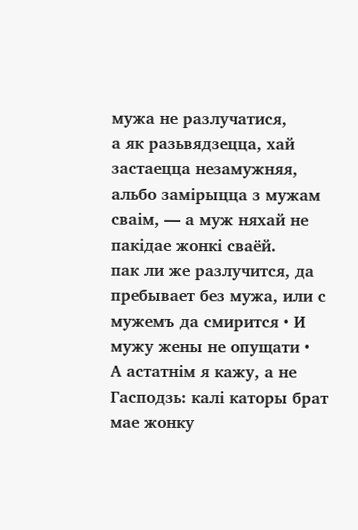мужа не разлучатися,
а як разьвядзецца, хай застаецца незамужняя, альбо замірыцца з мужам сваім, — а муж няхай не пакідае жонкі сваёй.
пак ли же разлучится, да пребывает без мужа, или с мужемъ да смирится • И мужу жены не опущати •
А астатнім я кажу, а не Гасподзь: калі каторы брат мае жонку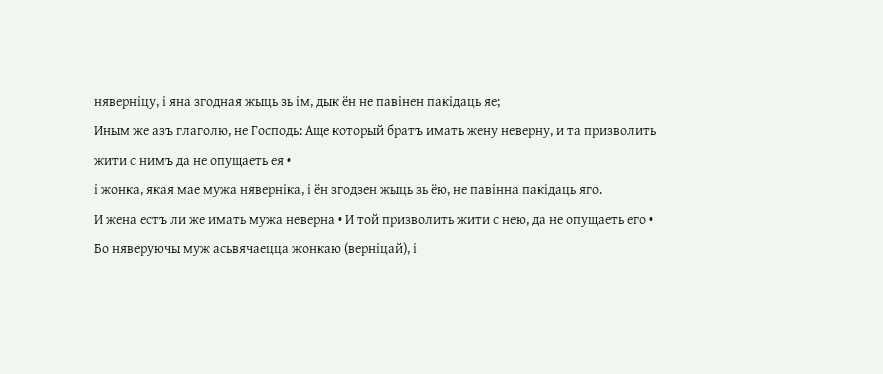няверніцу, і яна згодная жыць зь ім, дык ён не павінен пакідаць яе;
Иным же азъ глаголю, не Господь: Аще который братъ имать жену неверну, и та призволить жити с нимъ да не опущаеть ея •
і жонка, якая мае мужа няверніка, і ён згодзен жыць зь ёю, не павінна пакідаць яго.
И жена естъ ли же имать мужа неверна • И той призволить жити с нею, да не опущаеть его •
Бо няверуючы муж асьвячаецца жонкаю (верніцай), і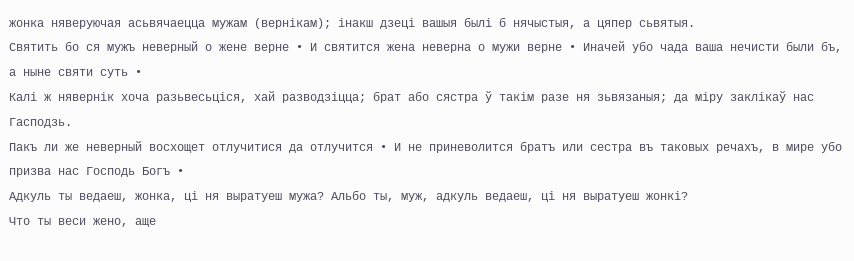жонка няверуючая асьвячаецца мужам (вернікам); інакш дзеці вашыя былі б нячыстыя, а цяпер сьвятыя.
Святить бо ся мужъ неверный о жене верне • И святится жена неверна о мужи верне • Иначей убо чада ваша нечисти были бъ, а ныне святи суть •
Калі ж нявернік хоча разьвесьціся, хай разводзіцца; брат або сястра ў такім разе ня зьвязаныя; да міру заклікаў нас Гасподзь.
Пакъ ли же неверный восхощет отлучитися да отлучится • И не приневолится братъ или сестра въ таковых речахъ, в мире убо призва нас Господь Богъ •
Адкуль ты ведаеш, жонка, ці ня выратуеш мужа? Альбо ты, муж, адкуль ведаеш, ці ня выратуеш жонкі?
Что ты веси жено, аще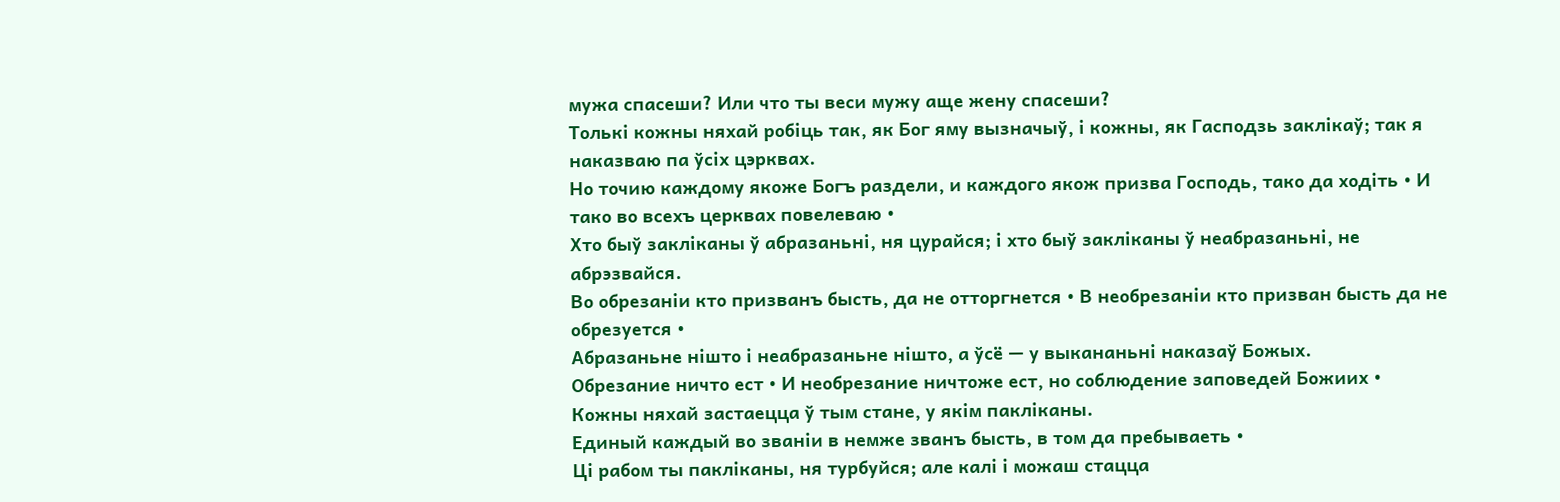мужа спасеши? Или что ты веси мужу аще жену спасеши?
Толькі кожны няхай робіць так, як Бог яму вызначыў, і кожны, як Гасподзь заклікаў; так я наказваю па ўсіх цэрквах.
Но точию каждому якоже Богъ раздели, и каждого якож призва Господь, тако да ходіть • И тако во всехъ церквах повелеваю •
Хто быў закліканы ў абразаньні, ня цурайся; і хто быў закліканы ў неабразаньні, не абрэзвайся.
Во обрезаніи кто призванъ бысть, да не отторгнется • В необрезаніи кто призван бысть да не обрезуется •
Абразаньне нішто і неабразаньне нішто, а ўсё — у выкананьні наказаў Божых.
Обрезание ничто ест • И необрезание ничтоже ест, но соблюдение заповедей Божиих •
Кожны няхай застаецца ў тым стане, у якім пакліканы.
Единый каждый во званіи в немже званъ бысть, в том да пребываеть •
Ці рабом ты пакліканы, ня турбуйся; але калі і можаш стацца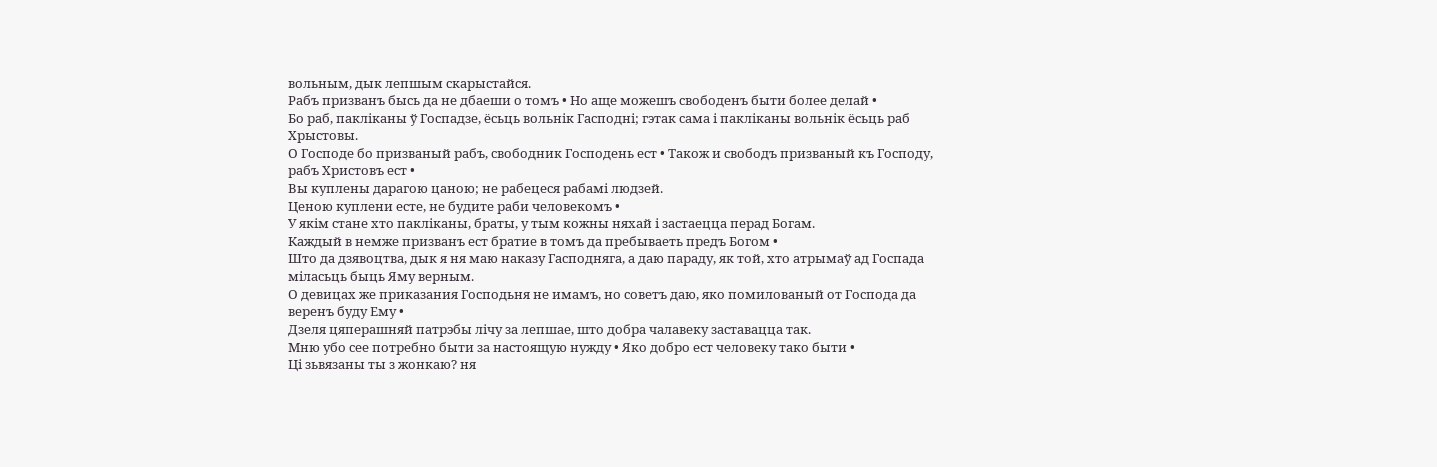вольным, дык лепшым скарыстайся.
Рабъ призванъ бысь да не дбаеши о томъ • Но аще можешъ свободенъ быти более делай •
Бо раб, пакліканы ў Госпадзе, ёсьць вольнік Гасподні; гэтак сама і пакліканы вольнік ёсьць раб Хрыстовы.
О Господе бо призваный рабъ, свободник Господень ест • Також и свободъ призваный къ Господу, рабъ Христовъ ест •
Вы куплены дарагою цаною; не рабецеся рабамі людзей.
Ценою куплени есте, не будите раби человекомъ •
У якім стане хто пакліканы, браты, у тым кожны няхай і застаецца перад Богам.
Каждый в немже призванъ ест братие в томъ да пребываеть предъ Богом •
Што да дзявоцтва, дык я ня маю наказу Гасподняга, а даю параду, як той, хто атрымаў ад Госпада міласьць быць Яму верным.
О девицах же приказания Господьня не имамъ, но советъ даю, яко помилованый от Господа да веренъ буду Ему •
Дзеля цяперашняй патрэбы лічу за лепшае, што добра чалавеку заставацца так.
Мню убо сее потребно быти за настоящую нужду • Яко добро ест человеку тако быти •
Ці зьвязаны ты з жонкаю? ня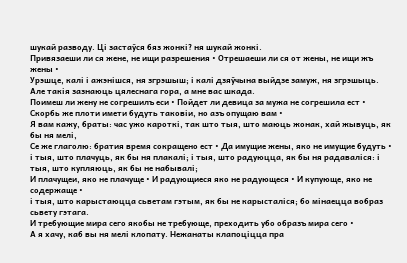шукай разводу. Ці застаўся бяз жонкі? ня шукай жонкі.
Привязаеши ли ся жене, не ищи разрешения • Отрешаеши ли ся от жены, не ищи жъ жены •
Урэшце, калі і ажэнішся, ня згрэшыш; і калі дзяўчына выйдзе замуж, ня згрэшыць. Але такія зазнаюць цялеснага гора, а мне вас шкада.
Поимеш ли жену не согрешилъ еси • Пойдет ли девица за мужа не согрешила ест • Скорбь же плоти имети будуть таковіи, но азъ опущаю вам •
Я вам кажу, браты: час ужо кароткі, так што тыя, што маюць жонак, хай жывуць, як бы ня мелі,
Се же глаголю: братия время сокращено ест • Да имущие жены, яко не имущие будуть •
і тыя, што плачуць, як бы ня плакалі; і тыя, што радуюцца, як бы ня радаваліся: і тыя, што купляюць, як бы не набывалі;
И плачущеи, яко не плачуще • И радующиеся яко не радующеся • И купующе, яко не содержаще •
і тыя, што карыстаюцца сьветам гэтым, як бы не карысталіся; бо мінаецца вобраз сьвету гэтага.
И требующие мира сего якобы не требующе, преходить убо образъ мира сего •
А я хачу, каб вы ня мелі клопату. Нежанаты клапоціцца пра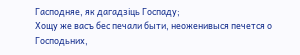Гасподняе, як дагадзіць Госпаду;
Хощу же васъ бес печали быти, неоженивыся печется о Господьних,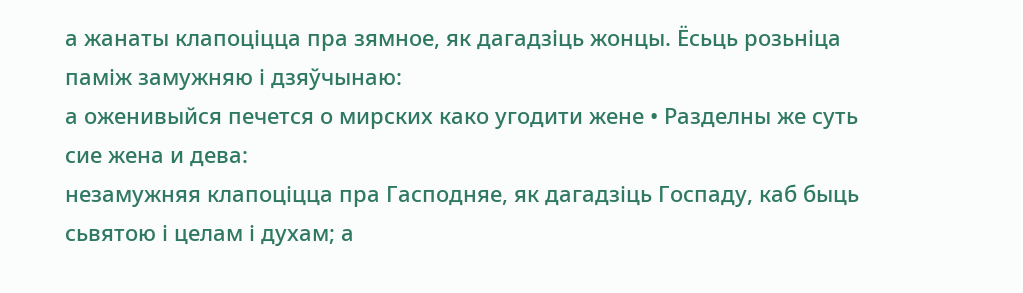а жанаты клапоціцца пра зямное, як дагадзіць жонцы. Ёсьць розьніца паміж замужняю і дзяўчынаю:
а оженивыйся печется о мирских како угодити жене • Разделны же суть сие жена и дева:
незамужняя клапоціцца пра Гасподняе, як дагадзіць Госпаду, каб быць сьвятою і целам і духам; а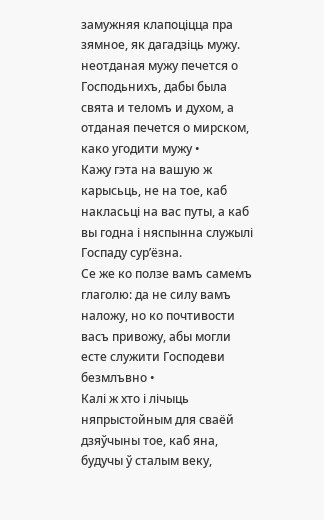замужняя клапоціцца пра зямное, як дагадзіць мужу.
неотданая мужу печется о Господьнихъ, дабы была свята и теломъ и духом, а отданая печется о мирском, како угодити мужу •
Кажу гэта на вашую ж карысьць, не на тое, каб накласьці на вас путы, а каб вы годна і няспынна служылі Госпаду сур’ёзна.
Се же ко ползе вамъ самемъ глаголю: да не силу вамъ наложу, но ко почтивости васъ привожу, абы могли есте служити Господеви безмлъвно •
Калі ж хто і лічыць няпрыстойным для сваёй дзяўчыны тое, каб яна, будучы ў сталым веку,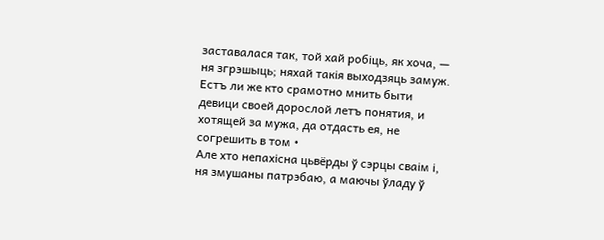заставалася так, той хай робіць, як хоча, — ня згрэшыць; няхай такія выходзяць замуж.
Естъ ли же кто срамотно мнить быти девици своей дорослой летъ понятия, и хотящей за мужа, да отдасть ея, не согрешить в том •
Але хто непахісна цьвёрды ў сэрцы сваім і, ня змушаны патрэбаю, а маючы ўладу ў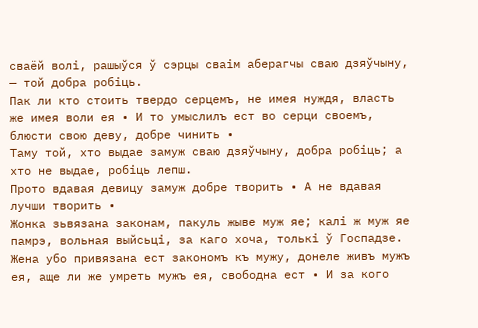сваёй волі, рашыўся ў сэрцы сваім аберагчы сваю дзяўчыну, — той добра робіць.
Пак ли кто стоить твердо серцемъ, не имея нуждя, власть же имея воли ея • И то умыслилъ ест во серци своемъ, блюсти свою деву, добре чинить •
Таму той, хто выдае замуж сваю дзяўчыну, добра робіць; а хто не выдае, робіць лепш.
Прото вдавая девицу замуж добре творить • А не вдавая лучши творить •
Жонка зьвязана законам, пакуль жыве муж яе; калі ж муж яе памрэ, вольная выйсьці, за каго хоча, толькі ў Госпадзе.
Жена убо привязана ест закономъ къ мужу, донеле живъ мужъ ея, аще ли же умреть мужъ ея, свободна ест • И за кого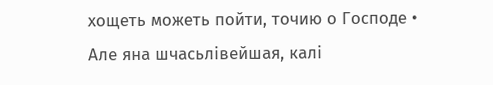хощеть можеть пойти, точию о Господе •
Але яна шчасьлівейшая, калі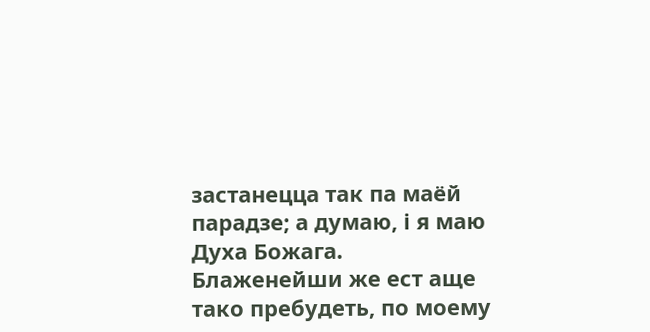застанецца так па маёй парадзе; а думаю, і я маю Духа Божага.
Блаженейши же ест аще тако пребудеть, по моему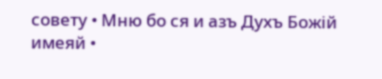совету • Мню бо ся и азъ Духъ Божій имеяй •